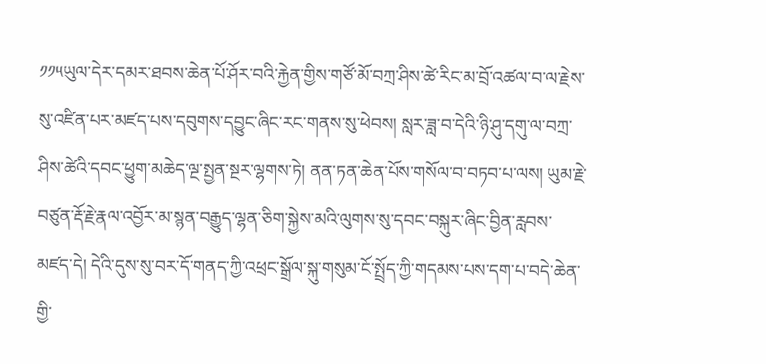༡༡༥ཡུལ་དེར་དམར་ཐབས་ཆེན་པོ་ཤོར་བའི་རྐྱེན་གྱིས་གཙོ་མོ་བཀྲ་ཤིས་ཚེ་རིང་མ་བྲོ་འཚལ་བ་ལ་རྗེས་སུ་འཛིན་པར་མཛད་པས་དབུགས་དབྱུང་ཞིང་རང་གནས་སུ་ཕེབས། སླར་ཟླ་བ་དེའི་ཉི་ཤུ་དགུ་ལ་བཀྲ་ཤིས་ཚེའི་དབང་ཕྱུག་མཆེད་ལྔ་སྤྱན་སྔར་ལྷགས་ཏེ། ནན་ཏན་ཆེན་པོས་གསོལ་བ་བཏབ་པ་ལས། ཡུམ་རྗེ་བཙུན་རྡོ་རྗེ་རྣལ་འབྱོར་མ་སྙན་བརྒྱུད་ལྷན་ཅིག་སྐྱེས་མའི་ལུགས་སུ་དབང་བསྐུར་ཞིང་བྱིན་རླབས་མཛད་དེ། དེའི་དུས་སུ་བར་དོ་གནད་ཀྱི་འཕྲང་སྒྲོལ་སྐུ་གསུམ་ངོ་སྤྲོད་ཀྱི་གདམས་པས་དག་པ་བདེ་ཆེན་གྱི་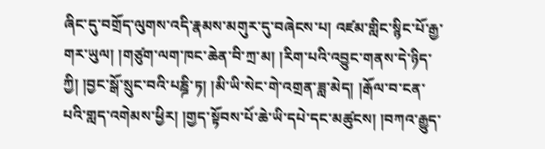ཞིང་དུ་བགྲོད་ལུགས་འདི་རྣམས་མགུར་དུ་བཞེངས་པ། འཛམ་གླིང་སྙིང་པོ་རྒྱ་གར་ཡུལ། །གཙུག་ལག་ཁང་ཆེན་བི་ཀྲ་མ། །རིག་པའི་འབྱུང་གནས་དེ་ཉིད་ཀྱི། །བྱང་སྒོ་སྲུང་བའི་པཎྜི་ཏ། །མི་ཡི་སེང་གེ་འགྲན་ཟླ་མེད། །རྒོལ་བ་ངན་པའི་གླད་འགེམས་ཕྱིར། །གྱད་སྟོབས་པོ་ཆེ་ཡི་དཔེ་དང་མཚུངས། །བཀའ་རྒྱུད་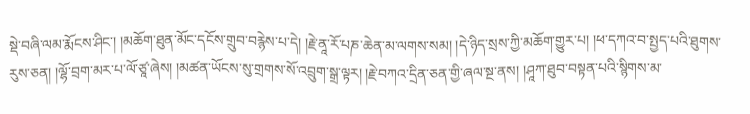སྡེ་བཞི་ལམ་རྨོངས་ཤིང་། །མཆོག་ཐུན་མོང་དངོས་གྲུབ་བརྙེས་པ་དེ། །རྗེ་ནཱ་རོ་པཎ་ཆེན་མ་ལགས་སམ། །དེ་ཉིད་སྲས་ཀྱི་མཆོག་གྱུར་པ། །ཕ་དཀའ་བ་སྤྱད་པའི་ཐུགས་རུས་ཅན། །ལྷོ་བྲག་མར་པ་ལོ་ཙཱ་ཞེས། །མཚན་ཡོངས་སུ་གྲགས་སོ་འབྲུག་སྒྲ་ལྟར། །རྗེ་བཀའ་དྲིན་ཅན་གྱི་ཞལ་སྔ་ནས། །ཤཱཀ་ཐུབ་བསྟན་པའི་སྙིགས་མ་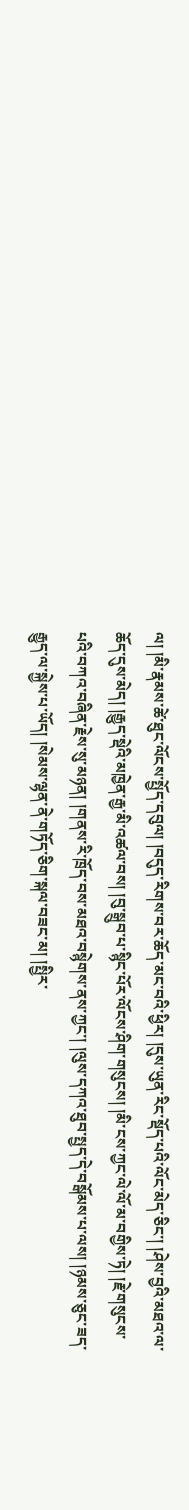ལ། །མི་རྣམས་ཚེ་ཐུང་ལོངས་སྤྱོད་དབུལ། །བདུད་རིགས་བར་ཆོད་མང་བའི་ཕྱིར། །དུས་ཡུན་རིང་སྡོད་པའི་ལོང་མེད་ཅིང་། །ཤེས་བྱའི་མཐའ་ལ་ཆོད་དུས་མེད། །རྒྱུད་སྡེའི་མཁྱེན་རྒྱ་མི་འཚལ་བས། །བུ་སྒྲུབ་པ་སྙིང་པོར་ལོངས་ཤིག་གསུངས། །མི་ངས་ཀྱང་ལེ་ལོ་མ་བགྱིས་ཏེ། །རྗེ་གསུངས་པའི་བཀའ་བཞིན་རྗེས་སུ་མཉན། །གནས་རི་ཁྲོད་བས་མཐའ་བསྙེགས་ནས་ཀྱང་། །ལུས་དཀའ་ཐུབ་སྤྱད་དེ་བསྒོམས་པ་ལས། །ཉམས་ཅུང་ཟད་རྒྱུད་ལ་སྐྱེས་པ་ཡོད། །སེམས་ལྷན་ནེ་གཏོད་ཅིག་སྐལ་བཟང་མ། །སྤྱིར་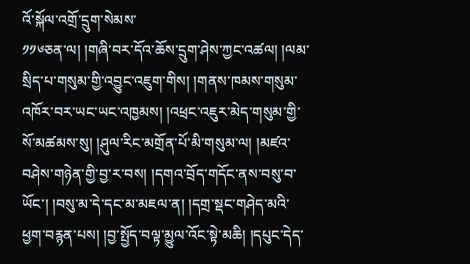འོ་སྐོལ་འགྲོ་དྲུག་སེམས་
༡༡༦ཅན་ལ། །གཞི་བར་དོའ་ཆོས་དྲུག་ཤེས་ཀྱང་འཚལ། །ལམ་སྲིད་པ་གསུམ་གྱི་འབྱུང་འཇུག་གིས། །གནས་ཁམས་གསུམ་འཁོར་བར་ཡང་ཡང་འཁྱམས། །འཕྲང་འཇུར་མེད་གསུམ་གྱི་སོ་མཚམས་སུ། །ཤུལ་རིང་མགྲོན་པོ་མི་གསུམ་ལ། །མཛའ་བཤེས་གཉེན་གྱི་བྱ་ར་བས། །དགའ་བྲོད་གདོང་ནས་བསུ་བ་ཡོང་། །བསུ་མ་དེ་དང་མ་མཇལ་ན། །དགྲ་སྡང་གཤེད་མའི་ཕྱག་བརྙན་པས། །བྱ་སྤྱོད་བལྟ་མྱུལ་འོང་སྟེ་མཆི། །དཔུང་དེད་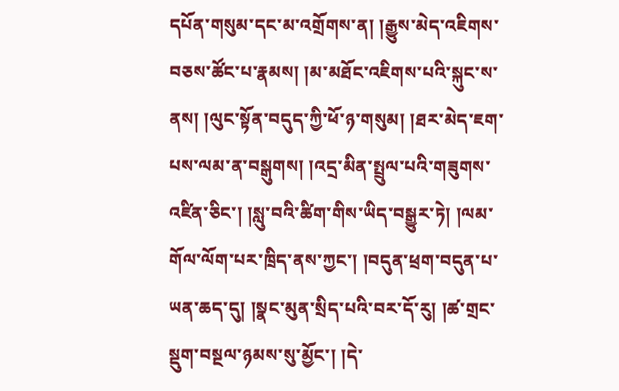དཔོན་གསུམ་དང་མ་འགྲོགས་ན། །རྒྱུས་མེད་འཇིགས་བཅས་ཚོང་པ་རྣམས། །མ་མཐོང་འཇིགས་པའི་སྐུང་ས་ནས། །ལུང་སྟོན་བདུད་ཀྱི་ཕོ་ཉ་གསུམ། །ཐར་མེད་ཇག་པས་ལམ་ན་བསྒུགས། །འདྲ་མིན་སྤྲུལ་པའི་གཟུགས་འཛིན་ཅིང་། །སླུ་བའི་ཚིག་གིས་ཡིད་བསྒྱུར་ཏེ། །ལམ་གོལ་ལོག་པར་ཁྲིད་ནས་ཀྱང་། །བདུན་ཕྲག་བདུན་པ་ཡན་ཆད་དུ། །སྣང་མུན་སྲིད་པའི་བར་དོ་རུ། །ཚ་གྲང་སྡུག་བསྔལ་ཉམས་སུ་མྱོང་། །དེ་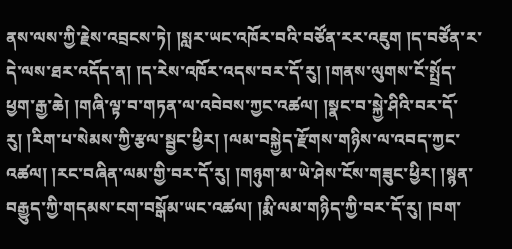ནས་ལས་ཀྱི་རྗེས་འབྲངས་ཏེ། །སླར་ཡང་འཁོར་བའི་བཙོན་རར་འཇུག །ད་བཙོན་ར་དེ་ལས་ཐར་འདོད་ན། །ད་རེས་འཁོར་འདས་བར་དོ་རུ། །གནས་ལུགས་ངོ་སྤྲོད་ཕྱག་རྒྱ་ཆེ། །གཞི་ལྟ་བ་གཏན་ལ་འབེབས་ཀྱང་འཚལ། །སྣང་བ་སྐྱེ་ཤིའི་བར་དོ་རུ། །རིག་པ་སེམས་ཀྱི་རྩལ་སྦྱང་ཕྱིར། །ལམ་བསྐྱེད་རྫོགས་གཉིས་ལ་འབད་ཀྱང་འཚལ། །རང་བཞིན་ལམ་གྱི་བར་དོ་རུ། །གཉུག་མ་ཡེ་ཤེས་ངོས་གཟུང་ཕྱིར། །སྙན་བརྒྱུད་ཀྱི་གདམས་ངག་བསྒོམ་ཡང་འཚལ། །རྨི་ལམ་གཉིད་ཀྱི་བར་དོ་རུ། །བག་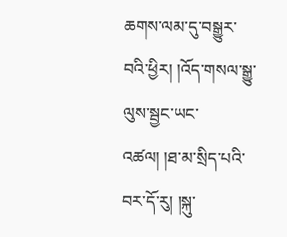ཆགས་ལམ་དུ་བསྒྱུར་བའི་ཕྱིར། །འོད་གསལ་སྒྱུ་ལུས་སྦྱང་ཡང་འཚལ། །ཐ་མ་སྲིད་པའི་བར་དོ་རུ། །སྐུ་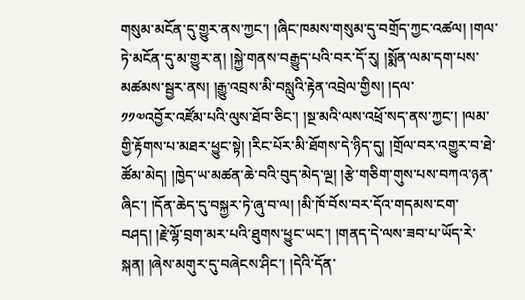གསུམ་མངོན་དུ་གྱུར་ནས་ཀྱང་། །ཞིང་ཁམས་གསུམ་དུ་བགྲོད་ཀྱང་འཚལ། །གལ་ཏེ་མངོན་དུ་མ་གྱུར་ན། །སྐྱེ་གནས་བརྒྱུད་པའི་བར་དོ་རུ། །སྨོན་ལམ་དག་པས་མཚམས་སྦྱར་ནས། །རྒྱུ་འབྲས་མི་བསླུའི་རྟེན་འབྲེལ་གྱིས། །དལ་
༡༡༧འབྱོར་འཛོམ་པའི་ལུས་ཐོབ་ཅིང་། །སྔ་མའི་ལས་འཕྲོ་སད་ནས་ཀྱང་། །ལམ་གྱི་རྟོགས་པ་མཐར་ཕྱུང་སྟེ། །རིང་པོར་མི་ཐོགས་དེ་ཉིད་དུ། །གྲོལ་བར་འགྱུར་བ་ཐེ་ཚོམ་མེད། །ཁྱེད་ཡ་མཚན་ཆེ་བའི་བུད་མེད་ལྔ། །རྩེ་གཅིག་གུས་པས་བཀའ་ཉན་ཞིང་། །དོན་ཆེད་དུ་བསྐྱར་ཏེ་ཞུ་བ་ལ། །མི་ཁོ་བོས་བར་དོའ་གདམས་ངག་བཤད། །རྗེ་ལྷོ་བྲག་མར་པའི་ཐུགས་ཕྱུང་ཡང་། །གནད་དེ་ལས་ཟབ་པ་ཡོད་རེ་སྐན། །ཞེས་མགུར་དུ་བཞེངས་ཤིང་། །དེའི་དོན་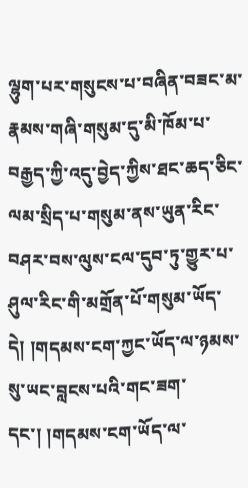ལྷུག་པར་གསུངས་པ་བཞིན་བཟང་མ་རྣམས་གཞི་གསུམ་དུ་མི་ཁོམ་པ་བརྒྱད་ཀྱི་འདུ་བྱེད་ཀྱིས་ཐང་ཆད་ཅིང་ལམ་སྲིད་པ་གསུམ་ནས་ཡུན་རིང་བཤར་བས་ལུས་ངལ་དུབ་ཏུ་གྱུར་པ་ཤུལ་རིང་གི་མགྲོན་པོ་གསུམ་ཡོད་དེ། །གདམས་ངག་ཀྱང་ཡོད་ལ་ཉམས་སུ་ཡང་བླངས་པའི་གང་ཟག་དང་། །གདམས་ངག་ཡོད་ལ་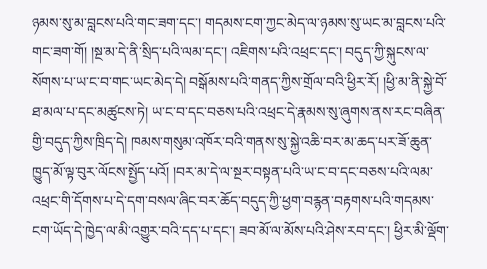ཉམས་སུ་མ་བླངས་པའི་གང་ཟག་དང་། གདམས་ངག་ཀྱང་མེད་ལ་ཉམས་སུ་ཡང་མ་བླངས་པའི་གང་ཟག་གོ། །སྔ་མ་དེ་ནི་སྲིད་པའི་ལམ་དང་། འཇིགས་པའི་འཕྲང་དང་། བདུད་ཀྱི་སྐུངས་ལ་སོགས་པ་ཡ་ང་བ་གང་ཡང་མེད་དེ། བསྒོམས་པའི་གནད་ཀྱིས་གྲོལ་བའི་ཕྱིར་རོ། །ཕྱི་མ་ནི་སྐྱེ་བོ་ཐ་མལ་པ་དང་མཚུངས་ཏེ། ཡ་ང་བ་དང་བཅས་པའི་འཕྲང་དེ་རྣམས་སུ་ཞུགས་ནས་རང་བཞིན་གྱི་བདུད་ཀྱིས་ཁྲིད་དེ། ཁམས་གསུམ་འཁོར་བའི་གནས་སུ་སྐྱེ་འཆི་བར་མ་ཆད་པར་ཟོ་ཆུན་ཁྱུད་མོ་ལྟ་བུར་ལོངས་སྤྱོད་པའོ། །བར་མ་དེ་ལ་སྔར་བསྟན་པའི་ཡ་ང་བ་དང་བཅས་པའི་ལམ་འཕྲང་གི་དོགས་པ་དེ་དག་བསལ་ཞིང་བར་ཆོད་བདུད་ཀྱི་ཕྱག་བརྙན་བརྟགས་པའི་གདམས་ངག་ཡོད་དེ་ཁྱེད་ལ་མི་འགྱུར་བའི་དད་པ་དང་། ཟབ་མོ་ལ་མོས་པའི་ཤེས་རབ་དང་། ཕྱིར་མི་ལྡོག་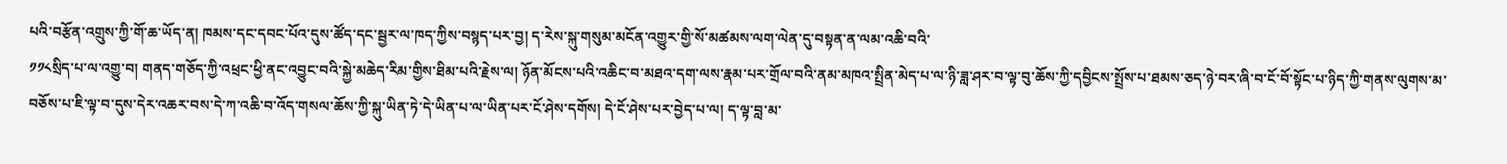པའི་བརྩོན་འགྲུས་ཀྱི་གོ་ཆ་ཡོད་ན། ཁམས་དང་དབང་པོའ་དུས་ཚོད་དང་སྦྱར་ལ་ཁད་ཀྱིས་བསྙད་པར་བྱ། ད་རེས་སྐུ་གསུམ་མངོན་འགྱུར་གྱི་སོ་མཚམས་ལག་ལེན་དུ་བསྟན་ན་ལམ་འཆི་བའི་
༡༡༨སྲིད་པ་ལ་འགྱུ་བ། གནད་གཅོད་ཀྱི་འཕྲང་ཕྱི་ནང་འབྱུང་བའི་སྐྱེ་མཆེད་རིམ་གྱིས་ཐིམ་པའི་རྗེས་ལ། ཉོན་མོངས་པའི་འཆིང་བ་མཐའ་དག་ལས་རྣམ་པར་གྲོལ་བའི་ནམ་མཁའ་སྤྲིན་མེད་པ་ལ་ཉི་ཟླ་ཤར་བ་ལྟ་བུ་ཆོས་ཀྱི་དབྱིངས་སྤྲོས་པ་ཐམས་ཅད་ཉེ་བར་ཞི་བ་ངོ་བོ་སྟོང་པ་ཉིད་ཀྱི་གནས་ལུགས་མ་བཅོས་པ་ཇི་ལྟ་བ་དུས་དེར་འཆར་བས་དེ་ཀ་འཆི་བ་འོད་གསལ་ཆོས་ཀྱི་སྐུ་ཡིན་ཏེ་དེ་ཡིན་པ་ལ་ཡིན་པར་ངོ་ཤེས་དགོས། དེ་ངོ་ཤེས་པར་བྱེད་པ་ལ། ད་ལྟ་བླ་མ་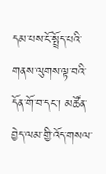དམ་པས་ངོ་སྤྲོད་པའི་གནས་ལུགས་ལྟ་བའི་དོན་གོ་བ་དང་། མཚོན་བྱེད་ལམ་གྱི་འོད་གསལ་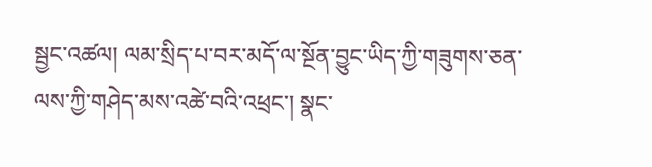སྦྱང་འཚལ། ལམ་སྲིད་པ་བར་མདོ་ལ་སྔོན་བྱུང་ཡིད་ཀྱི་གཟུགས་ཅན་ལས་ཀྱི་གཤེད་མས་འཚེ་བའི་འཕྲང་། སྣང་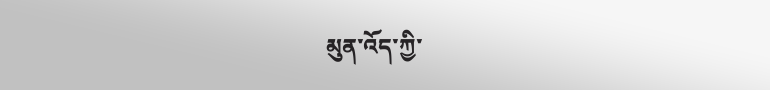མུན་འོད་ཀྱི་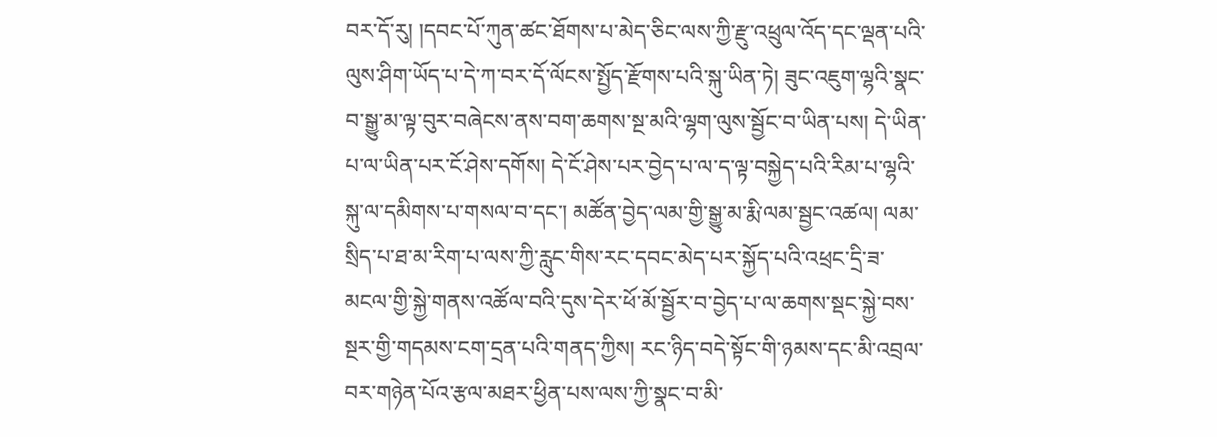བར་དོ་རུ། །དབང་པོ་ཀུན་ཚང་ཐོགས་པ་མེད་ཅིང་ལས་ཀྱི་རྫུ་འཕྲུལ་འོད་དང་ལྡན་པའི་ལུས་ཤིག་ཡོད་པ་དེ་ཀ་བར་དོ་ལོངས་སྤྱོད་རྫོགས་པའི་སྐུ་ཡིན་ཏེ། ཟུང་འཇུག་ལྷའི་སྣང་བ་སྒྱུ་མ་ལྟ་བུར་བཞེངས་ནས་བག་ཆགས་སྔ་མའི་ལྷག་ལུས་སྦྱོང་བ་ཡིན་པས། དེ་ཡིན་པ་ལ་ཡིན་པར་ངོ་ཤེས་དགོས། དེ་ངོ་ཤེས་པར་བྱེད་པ་ལ་ད་ལྟ་བསྐྱེད་པའི་རིམ་པ་ལྷའི་སྐུ་ལ་དམིགས་པ་གསལ་བ་དང་། མཚོན་བྱེད་ལམ་གྱི་སྒྱུ་མ་རྨི་ལམ་སྦྱང་འཚལ། ལམ་སྲིད་པ་ཐ་མ་རིག་པ་ལས་ཀྱི་རླུང་གིས་རང་དབང་མེད་པར་སྐྱོད་པའི་འཕྲང་དྲི་ཟ་མངལ་གྱི་སྐྱེ་གནས་འཚོལ་བའི་དུས་དེར་ཕོ་མོ་སྦྱོར་བ་བྱེད་པ་ལ་ཆགས་སྡང་སྐྱེ་བས་སྔར་གྱི་གདམས་ངག་དྲན་པའི་གནད་ཀྱིས། རང་ཉིད་བདེ་སྟོང་གི་ཉམས་དང་མི་འབྲལ་བར་གཉེན་པོའ་རྩལ་མཐར་ཕྱིན་པས་ལས་ཀྱི་སྣང་བ་མི་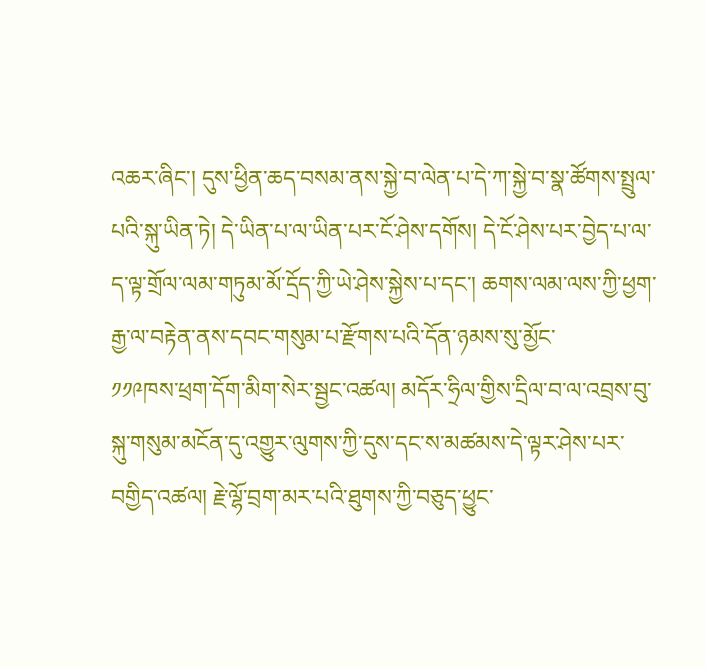འཆར་ཞིང་། དུས་ཕྱིན་ཆད་བསམ་ནས་སྐྱེ་བ་ལེན་པ་དེ་ཀ་སྐྱེ་བ་སྣ་ཚོགས་སྤྲུལ་པའི་སྐུ་ཡིན་ཏེ། དེ་ཡིན་པ་ལ་ཡིན་པར་ངོ་ཤེས་དགོས། དེ་ངོ་ཤེས་པར་བྱེད་པ་ལ་ད་ལྟ་གྲོལ་ལམ་གཏུམ་མོ་དྲོད་ཀྱི་ཡེ་ཤེས་སྐྱེས་པ་དང་། ཆགས་ལམ་ལས་ཀྱི་ཕྱག་རྒྱ་ལ་བརྟེན་ནས་དབང་གསུམ་པ་རྫོགས་པའི་དོན་ཉམས་སུ་མྱོང་
༡༡༩ཁས་ཕྲག་དོག་མིག་སེར་སྦྱང་འཚལ། མདོར་ཧྲིལ་གྱིས་དྲིལ་བ་ལ་འབྲས་བུ་སྐུ་གསུམ་མངོན་དུ་འགྱུར་ལུགས་ཀྱི་དུས་དང་ས་མཚམས་དེ་ལྟར་ཤེས་པར་བགྱིད་འཚལ། རྗེ་ལྷོ་བྲག་མར་པའི་ཐུགས་ཀྱི་བཅུད་ཕྱུང་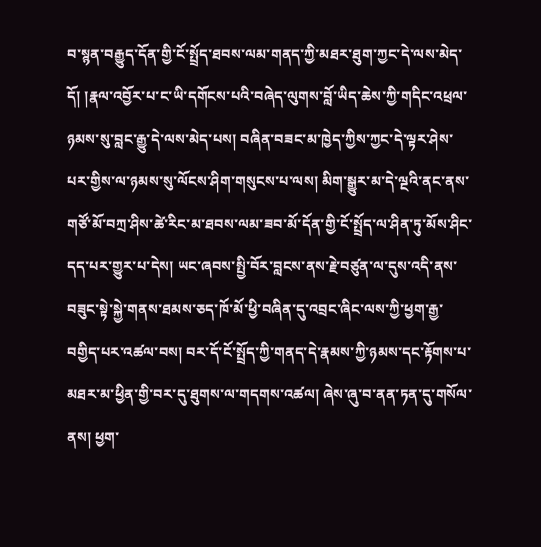བ་སྙན་བརྒྱུད་དོན་གྱི་ངོ་སྤྲོད་ཐབས་ལམ་གནད་ཀྱི་མཐར་ཐུག་ཀྱང་དེ་ལས་མེད་དོ། །རྣལ་འབྱོར་པ་ང་ཡི་དགོངས་པའི་བཞེད་ལུགས་བློ་ཡིད་ཆེས་ཀྱི་གདིང་འཕྲལ་ཉམས་སུ་བླང་རྒྱུ་དེ་ལས་མེད་པས། བཞིན་བཟང་མ་ཁྱེད་ཀྱིས་ཀྱང་དེ་ལྟར་ཤེས་པར་གྱིས་ལ་ཉམས་སུ་ལོངས་ཤིག་གསུངས་པ་ལས། མིག་སྒྱུར་མ་དེ་ལྔའི་ནང་ནས་གཙོ་མོ་བཀྲ་ཤིས་ཚེ་རིང་མ་ཐབས་ལམ་ཟབ་མོ་དོན་གྱི་ངོ་སྤྲོད་ལ་ཤིན་ཏུ་མོས་ཤིང་དད་པར་གྱུར་པ་དེས། ཡང་ཞབས་སྤྱི་བོར་བླངས་ནས་རྗེ་བཙུན་ལ་དུས་འདི་ནས་བཟུང་སྟེ་སྐྱེ་གནས་ཐམས་ཅད་ཁོ་མོ་ཕྱི་བཞིན་དུ་འབྲང་ཞིང་ལས་ཀྱི་ཕྱག་རྒྱ་བགྱིད་པར་འཚལ་བས། བར་དོ་ངོ་སྤྲོད་ཀྱི་གནད་དེ་རྣམས་ཀྱི་ཉམས་དང་རྟོགས་པ་མཐར་མ་ཕྱིན་གྱི་བར་དུ་ཐུགས་ལ་གདགས་འཚལ། ཞེས་ཞུ་བ་ནན་ཏན་དུ་གསོལ་ནས། ཕྱག་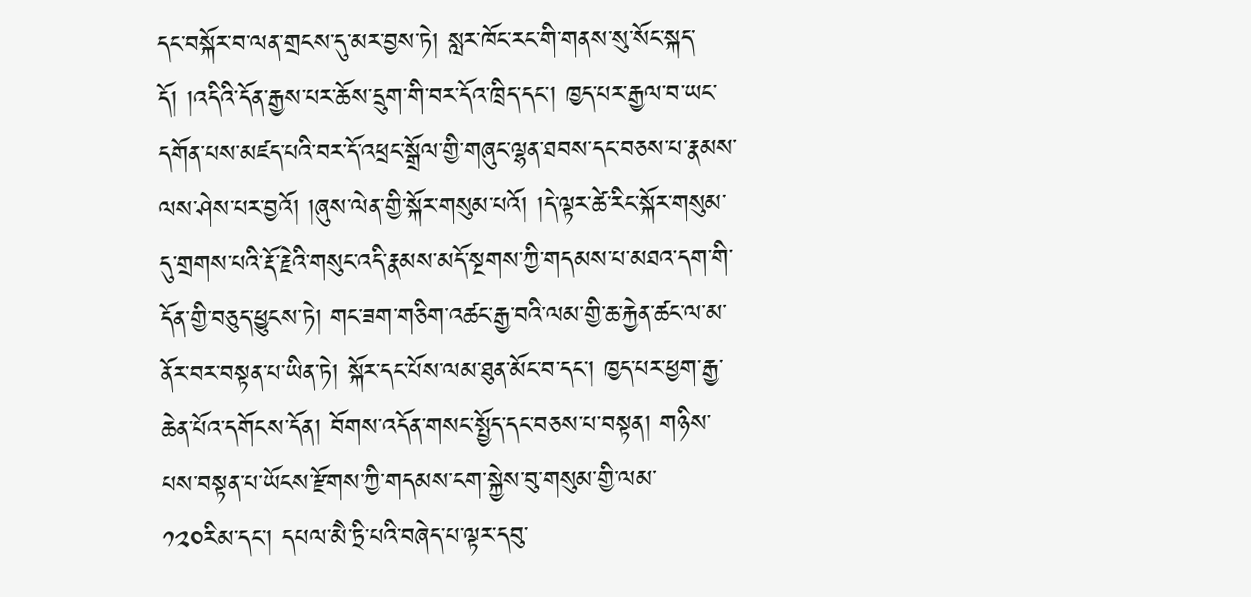དང་བསྐོར་བ་ལན་གྲངས་དུ་མར་བྱས་ཏེ། སླར་ཁོང་རང་གི་གནས་སུ་སོང་སྐད་དོ། །འདིའི་དོན་རྒྱས་པར་ཆོས་དྲུག་གི་བར་དོའ་ཁྲིད་དང་། ཁྱད་པར་རྒྱལ་བ་ཡང་དགོན་པས་མཛད་པའི་བར་དོ་འཕྲང་སྒྲོལ་གྱི་གཞུང་ལྷན་ཐབས་དང་བཅས་པ་རྣམས་ལས་ཤེས་པར་བྱའོ། །ཞུས་ལེན་གྱི་སྐོར་གསུམ་པའོ། །དེ་ལྟར་ཚེ་རིང་སྐོར་གསུམ་དུ་གྲགས་པའི་རྡོ་རྗེའི་གསུང་འདི་རྣམས་མདོ་སྔགས་ཀྱི་གདམས་པ་མཐའ་དག་གི་དོན་གྱི་བཅུད་ཕྱུངས་ཏེ། གང་ཟག་གཅིག་འཚང་རྒྱ་བའི་ལམ་གྱི་ཆ་རྐྱེན་ཚང་ལ་མ་ནོར་བར་བསྟན་པ་ཡིན་ཏེ། སྐོར་དང་པོས་ལམ་ཐུན་མོང་བ་དང་། ཁྱད་པར་ཕྱག་རྒྱ་ཆེན་པོའ་དགོངས་དོན། བོགས་འདོན་གསང་སྤྱོད་དང་བཅས་པ་བསྟན། གཉིས་པས་བསྟན་པ་ཡོངས་རྫོགས་ཀྱི་གདམས་ངག་སྐྱེས་བུ་གསུམ་གྱི་ལམ་
༡༢༠རིམ་དང་། དཔལ་མཻ་ཏྲི་པའི་བཞེད་པ་ལྟར་དབུ་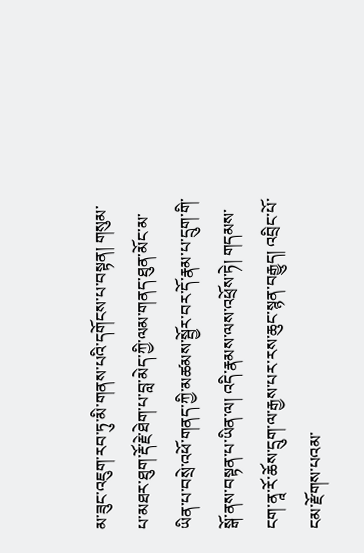མ་ཟུང་འཇུག་རབ་ཏུ་མི་གནས་པའི་དགོངས་པ་བསྟན། གསུམ་པ་མཐར་ཐུག་རྡོ་རྗེ་ཐེག་པ་བླ་མེད་ཀྱི་ལམ་གནད་ཐུན་མོང་མ་ཡིན་པ་བསྲེ་འཕོ་གནད་ཀྱི་མཚམས་སྦྱོར་བར་དོ་རྣམ་པ་དྲུག་གི་སྒོ་ནས་བསྟན་པ་ཡིན་ལ། འདི་རྣམས་ལས་འཕྲོས་ཏེ། གདམས་ངག་ནཱ་རོ་ཆོས་དྲུག་ལ་རྒྱས་པར་རས་ཆུང་སྙན་བརྒྱུད། འབྲིང་པོ་ངམ་རྫོགས་པའམ་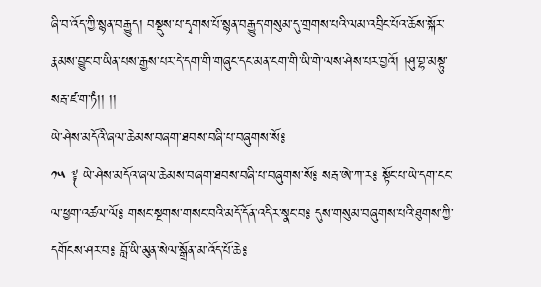ཞི་བ་འོད་ཀྱི་སྙན་བརྒྱུད། བསྡུས་པ་དྭགས་པོ་སྙན་བརྒྱུད་གསུམ་དུ་གྲགས་པའི་ལམ་འབྲིང་པོའ་ཆོས་སྐོར་རྣམས་བྱུང་བ་ཡིན་པས་རྒྱས་པར་དེ་དག་གི་གཞུང་དང་མན་ངག་གི་ཡི་གེ་ལས་ཤེས་པར་བྱའོ། །ཤུ་བྷ་མསྟུ་སརྦ་ཛ་ག་ཏཾ།། །།
ཡེ་ཤེས་མདོའི་ཞལ་ཆེམས་བཞག་ཐབས་བཞི་པ་བཞུགས་སོ༔
༡༥ ༈ ཡེ་ཤེས་མདོའ་ཞལ་ཆེམས་བཞག་ཐབས་བཞི་པ་བཞུགས་སོ༔ སརྦ་ཨེ་ཀ་ར༔ སྟོང་པ་ཡེ་དག་ངང་ལ་ཕྱག་འཚལ་ལོ༔ གསང་སྔགས་གསང་བའི་མདོ་དོན་འདིར་སྣང་བ༔ དུས་གསུམ་བཞུགས་པའི་ཐུགས་ཀྱི་དགོངས་ཤར་བ༔ བློ་ཡི་མུན་སེལ་སྒྲོན་མ་འོད་པོ་ཆེ༔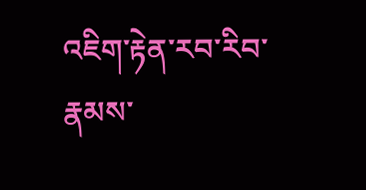འཇིག་རྟེན་རབ་རིབ་རྣམས་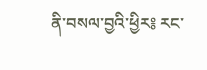ནི་བསལ་བྱའི་ཕྱིར༔ རང་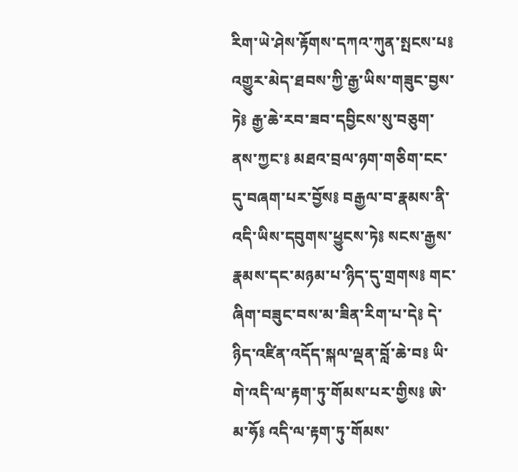རིག་ཡེ་ཤེས་རྟོགས་དཀའ་ཀུན་སྤངས་པ༔ འགྱུར་མེད་ཐབས་ཀྱི་རྒྱ་ཡིས་གཟུང་བྱས་ཏེ༔ རྒྱ་ཆེ་རབ་ཟབ་དབྱིངས་སུ་བཅུག་ནས་ཀྱང་༔ མཐའ་བྲལ་ཉག་གཅིག་ངང་དུ་བཞག་པར་བྱོས༔ བརྒྱལ་བ་རྣམས་ནི་འདི་ཡིས་དབུགས་ཕྱུངས་ཏེ༔ སངས་རྒྱས་རྣམས་དང་མཉམ་པ་ཉིད་དུ་གྲགས༔ གང་ཞིག་བཟུང་བས་མ་ཟིན་རིག་པ་དེ༔ དེ་ཉིད་འཛིན་འདོད་སྐལ་ལྡན་བློ་ཆེ་བ༔ ཡི་གེ་འདི་ལ་རྟག་ཏུ་གོམས་པར་གྱིས༔ ཨེ་མ་ཧོ༔ འདི་ལ་རྟག་ཏུ་གོམས་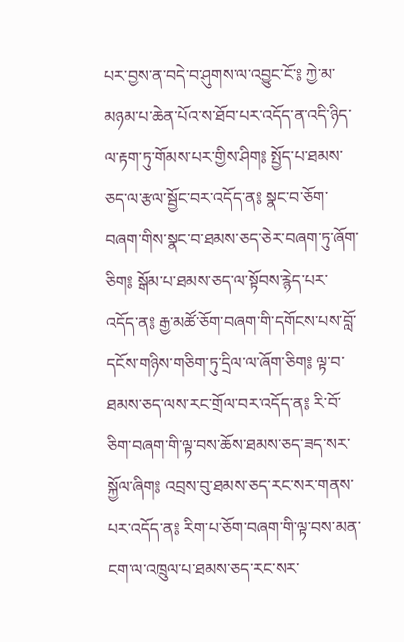པར་བྱས་ན་བདེ་བ་ཤུགས་ལ་འབྱུང་ངོ་༔ ཀྱེ་མ་མཉམ་པ་ཆེན་པོའ་ས་ཐོབ་པར་འདོད་ན་འདི་ཉིད་ལ་རྟག་ཏུ་གོམས་པར་གྱིས་ཤིག༔ སྤྱོད་པ་ཐམས་ཅད་ལ་རྩལ་སྦྱོང་བར་འདོད་ན༔ སྣང་བ་ཅོག་བཞག་གིས་སྣང་བ་ཐམས་ཅད་ཅེར་བཞག་ཏུ་ཞོག་ཅིག༔ སྒོམ་པ་ཐམས་ཅད་ལ་སྟོབས་རྙེད་པར་འདོད་ན༔ རྒྱ་མཚོ་ཅོག་བཞག་གི་དགོངས་པས་བློ་དངོས་གཉིས་གཅིག་ཏུ་དྲིལ་ལ་ཞོག་ཅིག༔ ལྟ་བ་ཐམས་ཅད་ལས་རང་གྲོལ་བར་འདོད་ན༔ རི་བོ་ཅིག་བཞག་གི་ལྟ་བས་ཆོས་ཐམས་ཅད་ཟད་སར་སྐྱོལ་ཞིག༔ འབྲས་བུ་ཐམས་ཅད་རང་སར་གནས་པར་འདོད་ན༔ རིག་པ་ཅོག་བཞག་གི་ལྟ་བས་མན་ངག་ལ་འཁྲུལ་པ་ཐམས་ཅད་རང་སར་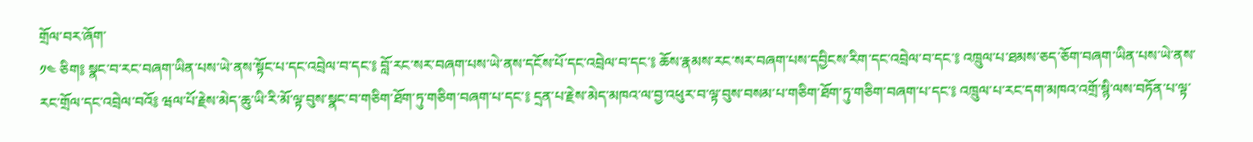གྲོལ་བར་ཞོག་
༡༤ ཅིག༔ སྣང་བ་རང་བཞག་ཡིན་པས་ཡེ་ནས་སྟོང་པ་དང་འབྲེལ་བ་དང་༔ བློ་རང་སར་བཞག་པས་ཡེ་ནས་དངོས་པོ་དང་འབྲེལ་བ་དང་༔ ཆོས་རྣམས་རང་སར་བཞག་པས་དབྱིངས་རིག་དང་འབྲེལ་བ་དང་༔ འཁྲུལ་པ་ཐམས་ཅད་ཅོག་བཞག་ཡིན་པས་ཡེ་ནས་རང་གྲོལ་དང་འབྲེལ་བའོ༔ ཝལ་པོ་རྗེས་མེད་ཆུ་ཡི་རི་མོ་ལྟ་བུས་སྣང་བ་གཅིག་ཐོག་ཏུ་གཅིག་བཞག་པ་དང་༔ དྲན་པ་རྗེས་མེད་མཁའ་ལ་བྱ་འཕུར་བ་ལྟ་བུས་བསམ་པ་གཅིག་ཐོག་ཏུ་གཅིག་བཞག་པ་དང་༔ འཁྲུལ་པ་རང་དག་མཁའ་འགྲོ་སྙི་ལས་བཏོན་པ་ལྟ་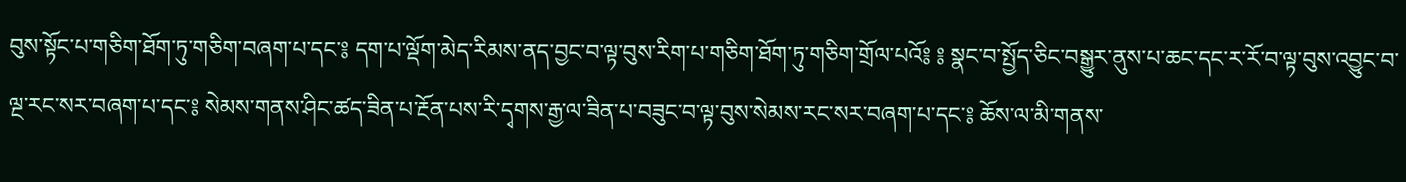བུས་སྟོང་པ་གཅིག་ཐོག་ཏུ་གཅིག་བཞག་པ་དང་༔ དག་པ་ལྡོག་མེད་རིམས་ནད་བྱང་བ་ལྟ་བུས་རིག་པ་གཅིག་ཐོག་ཏུ་གཅིག་གྲོལ་པའོ༔ ༔ སྣང་བ་སྤྱོད་ཅིང་བསྒྱུར་ནུས་པ་ཆང་དང་ར་རོ་བ་ལྟ་བུས་འབྱུང་བ་ལྔ་རང་སར་བཞག་པ་དང་༔ སེམས་གནས་ཤིང་ཚད་ཟིན་པ་རྔོན་པས་རི་དྭགས་རྒྱ་ལ་ཟིན་པ་བཟུང་བ་ལྟ་བུས་སེམས་རང་སར་བཞག་པ་དང་༔ ཆོས་ལ་མི་གནས་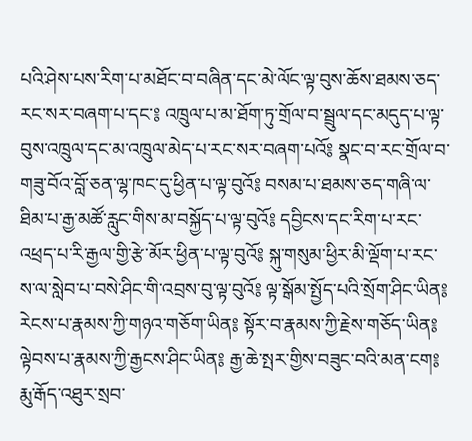པའི་ཤེས་པས་རིག་པ་མཐོང་བ་བཞིན་དང་མེ་ལོང་ལྟ་བུས་ཆོས་ཐམས་ཅད་རང་སར་བཞག་པ་དང་༔ འཁྲུལ་པ་མ་ཐོག་ཏུ་གྲོལ་བ་སྦྲུལ་དང་མདུད་པ་ལྟ་བུས་འཁྲུལ་དང་མ་འཁྲུལ་མེད་པ་རང་སར་བཞག་པའོ༔ སྣང་བ་རང་གྲོལ་བ་གཟུ་བོའ་བློ་ཅན་ལྷ་ཁང་དུ་ཕྱིན་པ་ལྟ་བུའོ༔ བསམ་པ་ཐམས་ཅད་གཞི་ལ་ཐིམ་པ་རྒྱ་མཚོ་རླུང་གིས་མ་བསྐྱོད་པ་ལྟ་བུའོ༔ དབྱིངས་དང་རིག་པ་རང་འཕྲད་པ་རི་རྒྱལ་གྱི་རྩེ་མོར་ཕྱིན་པ་ལྟ་བུའོ༔ སྐུ་གསུམ་ཕྱིར་མི་ལྡོག་པ་རང་ས་ལ་སླེབ་པ་བསེ་ཤིང་གི་འབྲས་བུ་ལྟ་བུའོ༔ ལྟ་སྒོམ་སྤྱོད་པའི་སྲོག་ཤིང་ཡིན༔ རེངས་པ་རྣམས་ཀྱི་གཉའ་གཅོག་ཡིན༔ སྟོར་བ་རྣམས་ཀྱི་རྗེས་གཅོད་ཡིན༔ ལྟེབས་པ་རྣམས་ཀྱི་རྒྱངས་ཤིང་ཡིན༔ རྒྱ་ཆེ་སྤར་གྱིས་བཟུང་བའི་མན་ངག༔ རྨུ་རྒོད་འཐུར་སྲབ་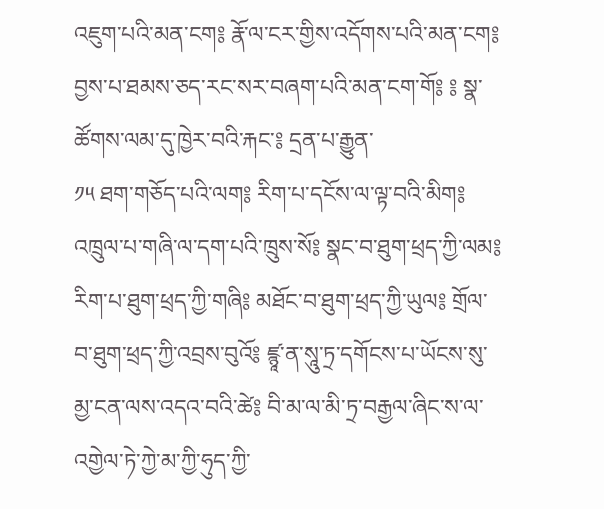འཇུག་པའི་མན་ངག༔ རྣོ་ལ་ངར་གྱིས་འདོགས་པའི་མན་ངག༔ བྱས་པ་ཐམས་ཅད་རང་སར་བཞག་པའི་མན་ངག་གོ༔ ༔ སྣ་ཚོགས་ལམ་དུ་ཁྱེར་བའི་རྐང་༔ དྲན་པ་རྒྱུན་
༡༥ ཐག་གཅོད་པའི་ལག༔ རིག་པ་དངོས་ལ་ལྟ་བའི་མིག༔ འཁྲུལ་པ་གཞི་ལ་དག་པའི་ཁྲུས་སོ༔ སྣང་བ་ཐུག་ཕྲད་ཀྱི་ལམ༔ རིག་པ་ཐུག་ཕྲད་ཀྱི་གཞི༔ མཐོང་བ་ཐུག་ཕྲད་ཀྱི་ཡུལ༔ གྲོལ་བ་ཐུག་ཕྲད་ཀྱི་འབྲས་བུའོ༔ ཛྙཱ་ན་སཱུ་ཏྲ་དགོངས་པ་ཡོངས་སུ་མྱ་ངན་ལས་འདའ་བའི་ཚེ༔ བི་མ་ལ་མི་ཏྲ་བརྒྱལ་ཞིང་ས་ལ་འགྱེལ་ཏེ་ཀྱེ་མ་ཀྱི་ཧུད་ཀྱི་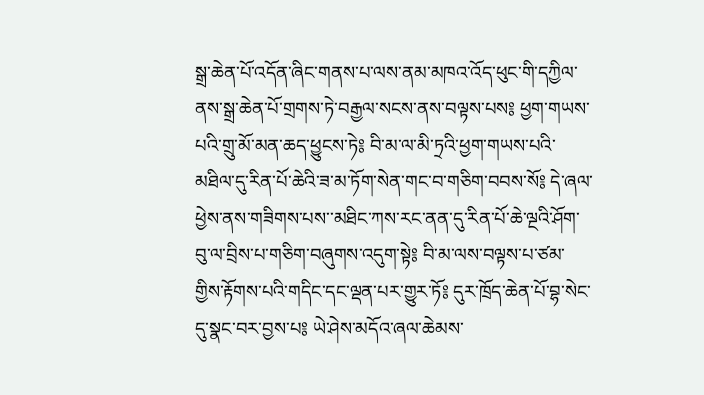སྒྲ་ཆེན་པོ་འདོན་ཞིང་གནས་པ་ལས་ནམ་མཁའ་འོད་ཕུང་གི་དཀྱིལ་ནས་སྒྲ་ཆེན་པོ་གྲགས་ཏེ་བརྒྱལ་སངས་ནས་བལྟས་པས༔ ཕྱག་གཡས་པའི་གྲུ་མོ་མན་ཆད་ཕྱུངས་ཏེ༔ བི་མ་ལ་མི་ཏྲའི་ཕྱག་གཡས་པའི་མཐིལ་དུ་རིན་པོ་ཆེའི་ཟ་མ་ཏོག་སེན་གང་བ་གཅིག་བབས་སོ༔ དེ་ཞལ་ཕྱེས་ནས་གཟིགས་པས་་མཐིང་ཀས་རང་ནན་དུ་རིན་པོ་ཆེ་ལྔའི་ཤོག་བུ་ལ་བྲིས་པ་གཅིག་བཞུགས་འདུག་སྟེ༔ བི་མ་ལས་བལྟས་པ་ཙམ་གྱིས་རྟོགས་པའི་གདིང་དང་ལྡན་པར་གྱུར་ཏོ༔ དུར་ཁྲོད་ཆེན་པོ་བྷ་སེང་དུ་སྣང་བར་བྱས་པ༔ ཡེ་ཤེས་མདོའ་ཞལ་ཆེམས་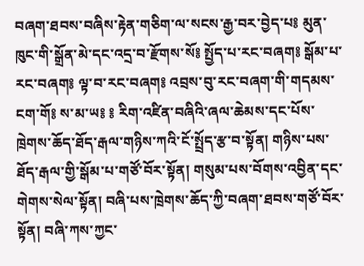བཞག་ཐབས་བཞིས་རྟེན་གཅིག་ལ་སངས་རྒྱ་བར་བྱེད་པ༔ མུན་ཁུང་གི་སྒྲོན་མེ་དང་འདྲ་བ་རྫོགས་སོ༔ སྤྱོད་པ་རང་བཞག༔ སྒོམ་པ་རང་བཞག༔ ལྟ་བ་རང་བཞག༔ འབྲས་བུ་རང་བཞག་གི་གདམས་ངག་གོ༔ ས་མ་ཡ༔ ༔ རིག་འཛིན་བཞིའི་ཞལ་ཆེམས་དང་པོས་ཁྲེགས་ཆོད་ཐོད་རྒལ་གཉིས་ཀའི་ངོ་སྤྲོད་རྩ་བ་སྟོན། གཉིས་པས་ཐོད་རྒལ་གྱི་སྒོམ་པ་གཙོ་བོར་སྟོན། གསུམ་པས་བོགས་འབྱིན་དང་གེགས་སེལ་སྟོན། བཞི་པས་ཁྲེགས་ཆོད་ཀྱི་བཞག་ཐབས་གཙོ་བོར་སྟོན། བཞི་ཀས་ཀྱང་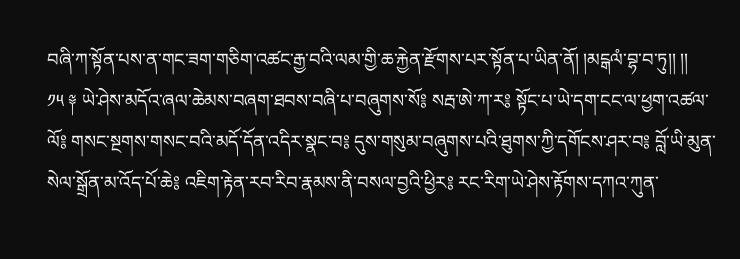བཞི་ཀ་སྟོན་པས་ན་གང་ཟག་གཅིག་འཚང་རྒྱ་བའི་ལམ་གྱི་ཆ་རྐྱེན་རྫོགས་པར་སྟོན་པ་ཡིན་ནོ། །མངྒལཾ་བྷ་བ་ཏུ།། །།
༡༥ ༈ ཡེ་ཤེས་མདོའ་ཞལ་ཆེམས་བཞག་ཐབས་བཞི་པ་བཞུགས་སོ༔ སརྦ་ཨེ་ཀ་ར༔ སྟོང་པ་ཡེ་དག་ངང་ལ་ཕྱག་འཚལ་ལོ༔ གསང་སྔགས་གསང་བའི་མདོ་དོན་འདིར་སྣང་བ༔ དུས་གསུམ་བཞུགས་པའི་ཐུགས་ཀྱི་དགོངས་ཤར་བ༔ བློ་ཡི་མུན་སེལ་སྒྲོན་མ་འོད་པོ་ཆེ༔ འཇིག་རྟེན་རབ་རིབ་རྣམས་ནི་བསལ་བྱའི་ཕྱིར༔ རང་རིག་ཡེ་ཤེས་རྟོགས་དཀའ་ཀུན་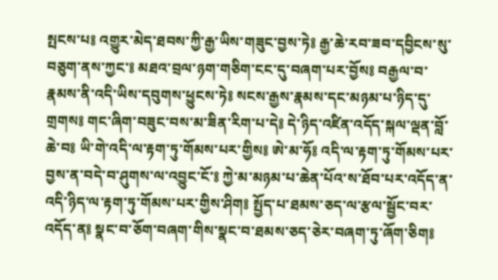སྤངས་པ༔ འགྱུར་མེད་ཐབས་ཀྱི་རྒྱ་ཡིས་གཟུང་བྱས་ཏེ༔ རྒྱ་ཆེ་རབ་ཟབ་དབྱིངས་སུ་བཅུག་ནས་ཀྱང་༔ མཐའ་བྲལ་ཉག་གཅིག་ངང་དུ་བཞག་པར་བྱོས༔ བརྒྱལ་བ་རྣམས་ནི་འདི་ཡིས་དབུགས་ཕྱུངས་ཏེ༔ སངས་རྒྱས་རྣམས་དང་མཉམ་པ་ཉིད་དུ་གྲགས༔ གང་ཞིག་བཟུང་བས་མ་ཟིན་རིག་པ་དེ༔ དེ་ཉིད་འཛིན་འདོད་སྐལ་ལྡན་བློ་ཆེ་བ༔ ཡི་གེ་འདི་ལ་རྟག་ཏུ་གོམས་པར་གྱིས༔ ཨེ་མ་ཧོ༔ འདི་ལ་རྟག་ཏུ་གོམས་པར་བྱས་ན་བདེ་བ་ཤུགས་ལ་འབྱུང་ངོ་༔ ཀྱེ་མ་མཉམ་པ་ཆེན་པོའ་ས་ཐོབ་པར་འདོད་ན་འདི་ཉིད་ལ་རྟག་ཏུ་གོམས་པར་གྱིས་ཤིག༔ སྤྱོད་པ་ཐམས་ཅད་ལ་རྩལ་སྦྱོང་བར་འདོད་ན༔ སྣང་བ་ཅོག་བཞག་གིས་སྣང་བ་ཐམས་ཅད་ཅེར་བཞག་ཏུ་ཞོག་ཅིག༔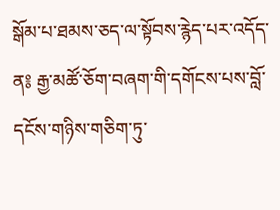སྒོམ་པ་ཐམས་ཅད་ལ་སྟོབས་རྙེད་པར་འདོད་ན༔ རྒྱ་མཚོ་ཅོག་བཞག་གི་དགོངས་པས་བློ་དངོས་གཉིས་གཅིག་ཏུ་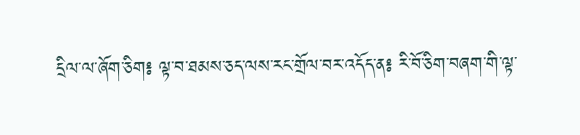དྲིལ་ལ་ཞོག་ཅིག༔ ལྟ་བ་ཐམས་ཅད་ལས་རང་གྲོལ་བར་འདོད་ན༔ རི་བོ་ཅིག་བཞག་གི་ལྟ་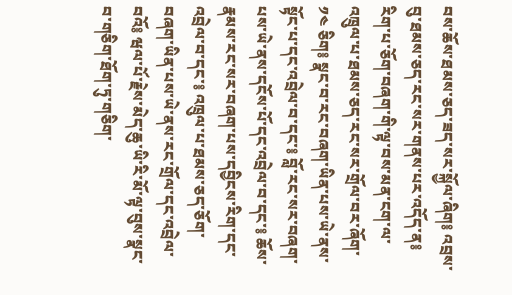བས་ཆོས་ཐམས་ཅད་ཟད་སར་སྐྱོལ་ཞིག༔ འབྲས་བུ་ཐམས་ཅད་རང་སར་གནས་པར་འདོད་ན༔ རིག་པ་ཅོག་བཞག་གི་ལྟ་བས་མན་ངག་ལ་འཁྲུལ་པ་ཐམས་ཅད་རང་སར་གྲོལ་བར་ཞོག་
༡༤ ཅིག༔ སྣང་བ་རང་བཞག་ཡིན་པས་ཡེ་ནས་སྟོང་པ་དང་འབྲེལ་བ་དང་༔ བློ་རང་སར་བཞག་པས་ཡེ་ནས་དངོས་པོ་དང་འབྲེལ་བ་དང་༔ ཆོས་རྣམས་རང་སར་བཞག་པས་དབྱིངས་རིག་དང་འབྲེལ་བ་དང་༔ འཁྲུལ་པ་ཐམས་ཅད་ཅོག་བཞག་ཡིན་པས་ཡེ་ནས་རང་གྲོལ་དང་འབྲེལ་བའོ༔ ཝལ་པོ་རྗེས་མེད་ཆུ་ཡི་རི་མོ་ལྟ་བུས་སྣང་བ་གཅིག་ཐོག་ཏུ་གཅིག་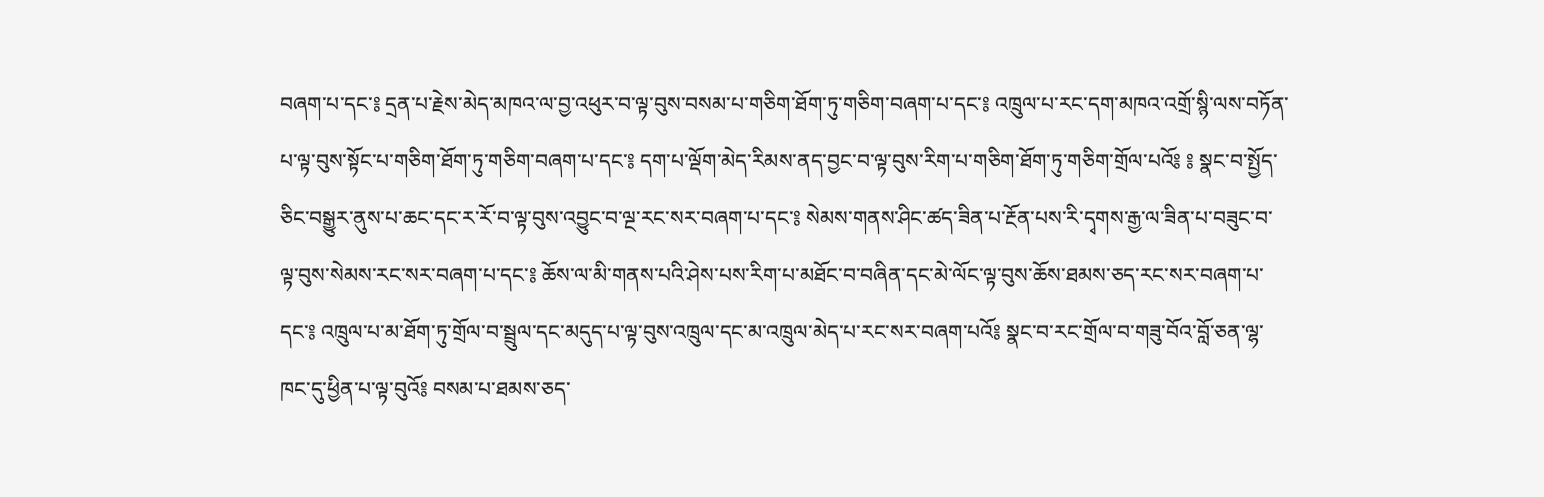བཞག་པ་དང་༔ དྲན་པ་རྗེས་མེད་མཁའ་ལ་བྱ་འཕུར་བ་ལྟ་བུས་བསམ་པ་གཅིག་ཐོག་ཏུ་གཅིག་བཞག་པ་དང་༔ འཁྲུལ་པ་རང་དག་མཁའ་འགྲོ་སྙི་ལས་བཏོན་པ་ལྟ་བུས་སྟོང་པ་གཅིག་ཐོག་ཏུ་གཅིག་བཞག་པ་དང་༔ དག་པ་ལྡོག་མེད་རིམས་ནད་བྱང་བ་ལྟ་བུས་རིག་པ་གཅིག་ཐོག་ཏུ་གཅིག་གྲོལ་པའོ༔ ༔ སྣང་བ་སྤྱོད་ཅིང་བསྒྱུར་ནུས་པ་ཆང་དང་ར་རོ་བ་ལྟ་བུས་འབྱུང་བ་ལྔ་རང་སར་བཞག་པ་དང་༔ སེམས་གནས་ཤིང་ཚད་ཟིན་པ་རྔོན་པས་རི་དྭགས་རྒྱ་ལ་ཟིན་པ་བཟུང་བ་ལྟ་བུས་སེམས་རང་སར་བཞག་པ་དང་༔ ཆོས་ལ་མི་གནས་པའི་ཤེས་པས་རིག་པ་མཐོང་བ་བཞིན་དང་མེ་ལོང་ལྟ་བུས་ཆོས་ཐམས་ཅད་རང་སར་བཞག་པ་དང་༔ འཁྲུལ་པ་མ་ཐོག་ཏུ་གྲོལ་བ་སྦྲུལ་དང་མདུད་པ་ལྟ་བུས་འཁྲུལ་དང་མ་འཁྲུལ་མེད་པ་རང་སར་བཞག་པའོ༔ སྣང་བ་རང་གྲོལ་བ་གཟུ་བོའ་བློ་ཅན་ལྷ་ཁང་དུ་ཕྱིན་པ་ལྟ་བུའོ༔ བསམ་པ་ཐམས་ཅད་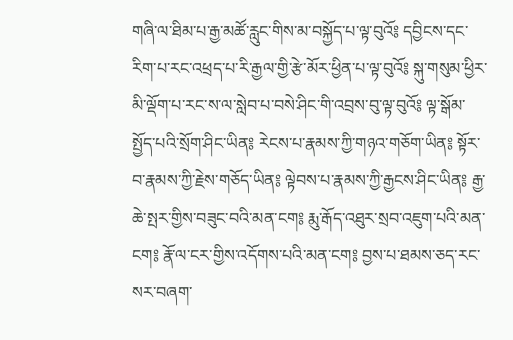གཞི་ལ་ཐིམ་པ་རྒྱ་མཚོ་རླུང་གིས་མ་བསྐྱོད་པ་ལྟ་བུའོ༔ དབྱིངས་དང་རིག་པ་རང་འཕྲད་པ་རི་རྒྱལ་གྱི་རྩེ་མོར་ཕྱིན་པ་ལྟ་བུའོ༔ སྐུ་གསུམ་ཕྱིར་མི་ལྡོག་པ་རང་ས་ལ་སླེབ་པ་བསེ་ཤིང་གི་འབྲས་བུ་ལྟ་བུའོ༔ ལྟ་སྒོམ་སྤྱོད་པའི་སྲོག་ཤིང་ཡིན༔ རེངས་པ་རྣམས་ཀྱི་གཉའ་གཅོག་ཡིན༔ སྟོར་བ་རྣམས་ཀྱི་རྗེས་གཅོད་ཡིན༔ ལྟེབས་པ་རྣམས་ཀྱི་རྒྱངས་ཤིང་ཡིན༔ རྒྱ་ཆེ་སྤར་གྱིས་བཟུང་བའི་མན་ངག༔ རྨུ་རྒོད་འཐུར་སྲབ་འཇུག་པའི་མན་ངག༔ རྣོ་ལ་ངར་གྱིས་འདོགས་པའི་མན་ངག༔ བྱས་པ་ཐམས་ཅད་རང་སར་བཞག་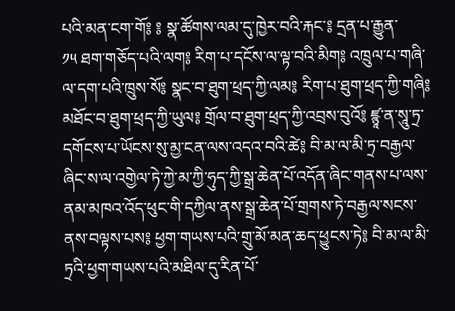པའི་མན་ངག་གོ༔ ༔ སྣ་ཚོགས་ལམ་དུ་ཁྱེར་བའི་རྐང་༔ དྲན་པ་རྒྱུན་
༡༥ ཐག་གཅོད་པའི་ལག༔ རིག་པ་དངོས་ལ་ལྟ་བའི་མིག༔ འཁྲུལ་པ་གཞི་ལ་དག་པའི་ཁྲུས་སོ༔ སྣང་བ་ཐུག་ཕྲད་ཀྱི་ལམ༔ རིག་པ་ཐུག་ཕྲད་ཀྱི་གཞི༔ མཐོང་བ་ཐུག་ཕྲད་ཀྱི་ཡུལ༔ གྲོལ་བ་ཐུག་ཕྲད་ཀྱི་འབྲས་བུའོ༔ ཛྙཱ་ན་སཱུ་ཏྲ་དགོངས་པ་ཡོངས་སུ་མྱ་ངན་ལས་འདའ་བའི་ཚེ༔ བི་མ་ལ་མི་ཏྲ་བརྒྱལ་ཞིང་ས་ལ་འགྱེལ་ཏེ་ཀྱེ་མ་ཀྱི་ཧུད་ཀྱི་སྒྲ་ཆེན་པོ་འདོན་ཞིང་གནས་པ་ལས་ནམ་མཁའ་འོད་ཕུང་གི་དཀྱིལ་ནས་སྒྲ་ཆེན་པོ་གྲགས་ཏེ་བརྒྱལ་སངས་ནས་བལྟས་པས༔ ཕྱག་གཡས་པའི་གྲུ་མོ་མན་ཆད་ཕྱུངས་ཏེ༔ བི་མ་ལ་མི་ཏྲའི་ཕྱག་གཡས་པའི་མཐིལ་དུ་རིན་པོ་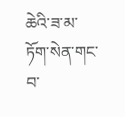ཆེའི་ཟ་མ་ཏོག་སེན་གང་བ་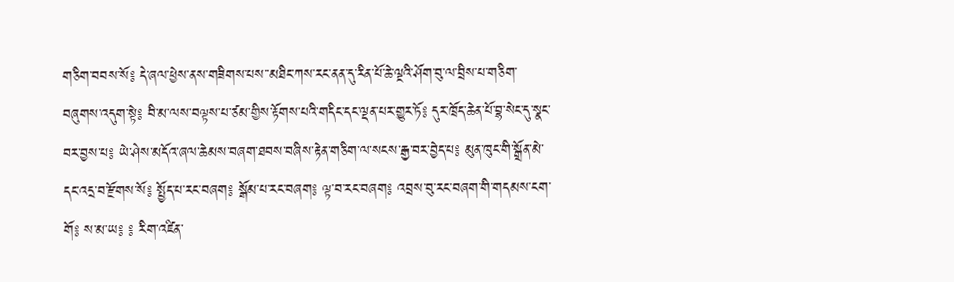གཅིག་བབས་སོ༔ དེ་ཞལ་ཕྱེས་ནས་གཟིགས་པས་་མཐིང་ཀས་རང་ནན་དུ་རིན་པོ་ཆེ་ལྔའི་ཤོག་བུ་ལ་བྲིས་པ་གཅིག་བཞུགས་འདུག་སྟེ༔ བི་མ་ལས་བལྟས་པ་ཙམ་གྱིས་རྟོགས་པའི་གདིང་དང་ལྡན་པར་གྱུར་ཏོ༔ དུར་ཁྲོད་ཆེན་པོ་བྷ་སེང་དུ་སྣང་བར་བྱས་པ༔ ཡེ་ཤེས་མདོའ་ཞལ་ཆེམས་བཞག་ཐབས་བཞིས་རྟེན་གཅིག་ལ་སངས་རྒྱ་བར་བྱེད་པ༔ མུན་ཁུང་གི་སྒྲོན་མེ་དང་འདྲ་བ་རྫོགས་སོ༔ སྤྱོད་པ་རང་བཞག༔ སྒོམ་པ་རང་བཞག༔ ལྟ་བ་རང་བཞག༔ འབྲས་བུ་རང་བཞག་གི་གདམས་ངག་གོ༔ ས་མ་ཡ༔ ༔ རིག་འཛིན་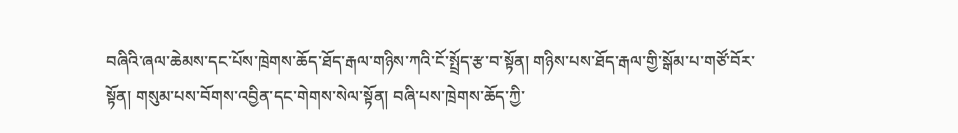བཞིའི་ཞལ་ཆེམས་དང་པོས་ཁྲེགས་ཆོད་ཐོད་རྒལ་གཉིས་ཀའི་ངོ་སྤྲོད་རྩ་བ་སྟོན། གཉིས་པས་ཐོད་རྒལ་གྱི་སྒོམ་པ་གཙོ་བོར་སྟོན། གསུམ་པས་བོགས་འབྱིན་དང་གེགས་སེལ་སྟོན། བཞི་པས་ཁྲེགས་ཆོད་ཀྱི་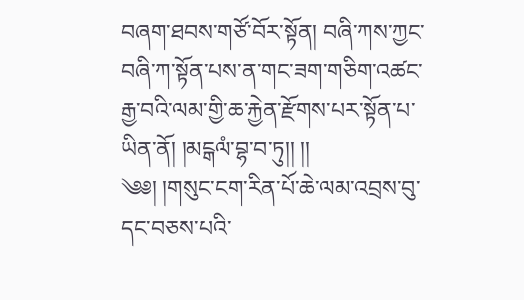བཞག་ཐབས་གཙོ་བོར་སྟོན། བཞི་ཀས་ཀྱང་བཞི་ཀ་སྟོན་པས་ན་གང་ཟག་གཅིག་འཚང་རྒྱ་བའི་ལམ་གྱི་ཆ་རྐྱེན་རྫོགས་པར་སྟོན་པ་ཡིན་ནོ། །མངྒལཾ་བྷ་བ་ཏུ།། །།
༄༅། །གསུང་ངག་རིན་པོ་ཆེ་ལམ་འབྲས་བུ་དང་བཅས་པའི་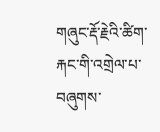གཞུང་རྡོ་རྗེའི་ཚིག་རྐང་གི་འགྲེལ་པ་བཞུགས་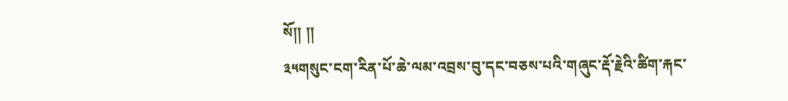སོ༎ ༎
༣༥གསུང་ངག་རིན་པོ་ཆེ་ལམ་འབྲས་བུ་དང་བཅས་པའི་གཞུང་རྡོ་རྗེའི་ཚིག་རྐང་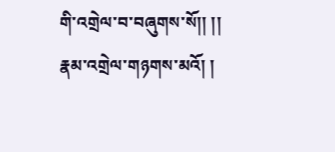གི་འགྲེལ་བ་བཞུགས་སོ།། །། རྣམ་འགྲེལ་གཉགས་མའོ། །